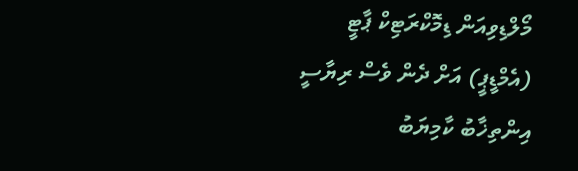މޯލްޑިވިއަން ޑިމޮކްރަޓިކް ޕާޓީ (އެމްޑީޕީ) އަށް ދެން ވެސް ރިޔާސީ އިންތިޚާބު ކާމިޔަބު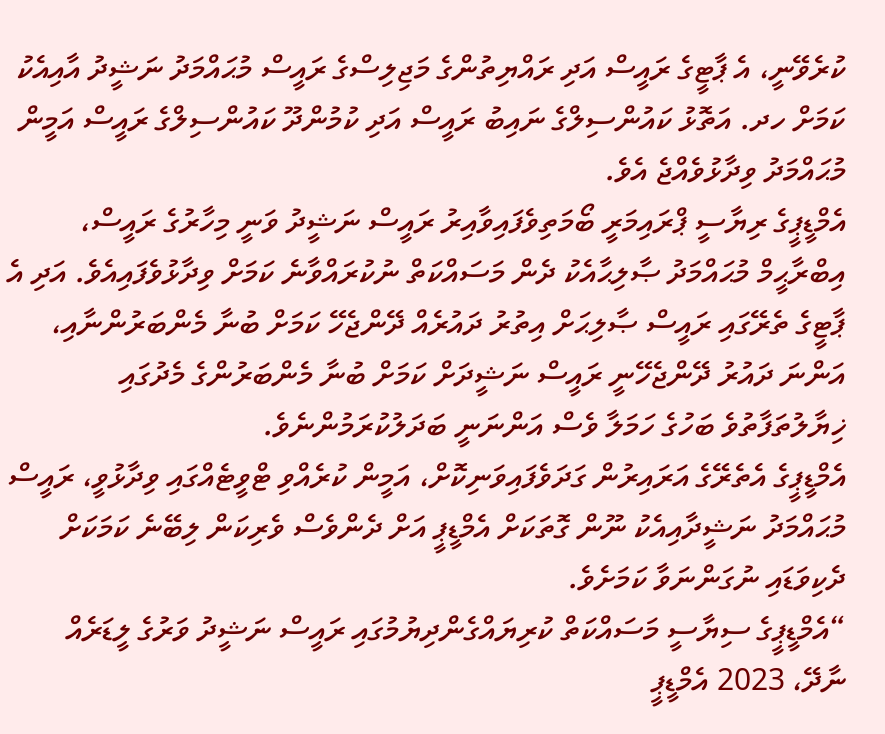ކުރެވޭނީ، އެ ޕާޓީގެ ރައީސް އަދި ރައްޔިތުންގެ މަޖިލިސްގެ ރައީސް މުޙައްމަދު ނަޝީދު އާއިއެކު ކަމަށް ހދ. އަތޮޅު ކައުންސިލްގެ ނައިބު ރައީސް އަދި ކުމުންދޫ ކައުންސިލްގެ ރައީސް އަމީން މުޙައްމަދު ވިދާޅުވެއްޖެ އެވެ.
އެމްޑީޕީގެ ރިޔާސީ ޕްރައިމަރީ ބޯމަތިވެފައިވާއިރު ރައީސް ނަޝީދު ވަނީ މިހާރުގެ ރައީސް، އިބްރާޙީމް މުޙައްމަދު ޞާލިޙާއެކު ދެން މަސައްކަތް ނުކުރައްވާނެ ކަމަށް ވިދާޅުވެފައިއެވެ. އަދި އެ ޕާޓީގެ ތެރޭގައި ރައީސް ޞާލިޙަށް އިތުރު ދައުރެއް ދޭންޖެހޭ ކަމަށް ބުނާ މެންބަރުންނާއި، އަންނަ ދައުރު ދޭންޖެހޭނީ ރައީސް ނަޝީދަށް ކަމަށް ބުނާ މެންބަރުންގެ މެދުގައި ޚިޔާލުތަފާތުވެ ބަހުގެ ހަމަލާ ވެސް އަންނަނީ ބަދަލުކުރަމުންނެވެ.
އެމްޑީޕީގެ އެތެރޭގެ އަރައިރުން ގަދަވެފައިވަނިކޮށް، އަމީން ކުރެއްވި ޓްވީޓެއްގައި ވިދާޅުވީ، ރައީސް މުޙައްމަދު ނަޝީދާއިއެކު ނޫން ގޮތަކަށް އެމްޑީޕީ އަށް ދެންވެސް ވެރިކަން ލިބޭނެ ކަމަކަށް ދެކިވަޑައި ނުގަންނަވާ ކަމަށެވެ.
“އެމްޑީޕީގެ ސިޔާސީ މަސައްކަތް ކުރިޔައްގެންދިޔުމުގައި ރައީސް ނަޝީދު ވަރުގެ ލީޑަރެއް ނާދޭ، 2023 އެމްޑީޕީ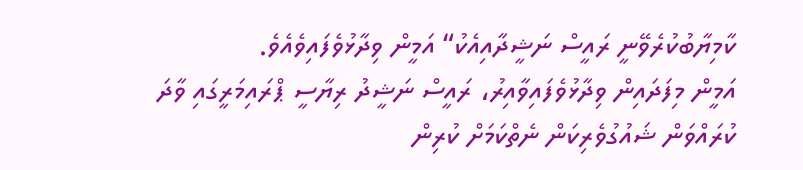ކާމިޔާބުކުރެވޭނީ ރައީސް ނަޝީދާއިއެކު“ އަމީން ވިދާޅުވެފައިވެއެވެ.
އަމީން މިފަދައިން ވިދާޅުވެފައިވާއިރު، ރައީސް ނަޝީދު ރިޔާސީ ޕްރައިމަރީގައި ވާދަ ކުރައްވަން ޝައުގުވެރިކަން ނެތްކަމަށް ކުރިން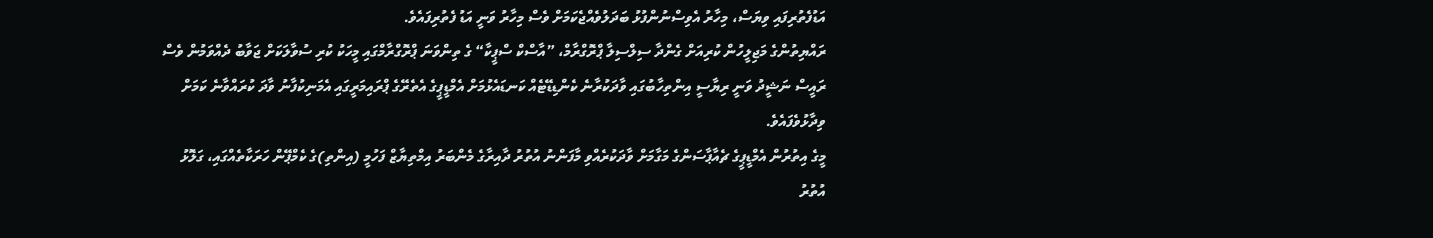އަޑުފެތުރިފައި ވިޔަސް، މިހާރު އެވިސްނުންފުޅު ބަދަލުވެއްޖެކަމަށް ވެސް މިހާރު ވަނީ އަޑު ފެތުރިފައެވެ.
ރައްޔިތުންގެ މަޖިލީހުން ކުރިއަށް ގެންދާ ސިލްސިލާ ޕްރޮގްރާމް، ”އާސްކް ސްޕީކާ“ ގެ ތިންވަނަ ޕްރޮގްރާމްގައި މީހަކު ކުރި ސުވާލަކަށް ޖަވާބު ދެއްވަމުން ވެސް ރައީސް ނަޝީދު ވަނީ ރިޔާސީ އިންތިހާބުގައި ވާދަކުރާނެ ކެންޑިޑޭޓެއް ކަނޑައެޅުމަށް އެމްޑީޕީގެ އެތެރޭގެ ޕްރައިމަރީގައި އެމަނިކުފާނު ވާދަ ކުރައްވާނެ ކަމަށް ވިދާޅުވެފައެވެ.
މީގެ އިތުރުން އެމްޑީޕީގެ ޗެއާޕާސަންގެ މަގާމަށް ވާދަކުރެއްވި މާފަންނު އުތުރު ދާއިރާގެ މެންބަރު އިމްތިޔާޒް ފަހުމީ (އިންތި)ގެ ކެމްޕޭން ހަރަކާތެއްގައި، ގަލޮޅު އުތުރު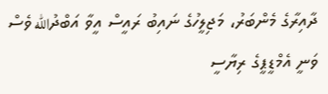ދާއިރާގެ މެންބަރު، މަޖިލީހުގެ ނައިބު ރައީސް އީވާ އަބްދުالله ވެސް ވަނީ އެމްޑީޕީގެ ރިޔާސީ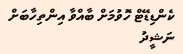ކެންޑިޑޭޓް ހޮވުމަށް ބާއްވާ އިންތިހާބަށް ނަޝީދު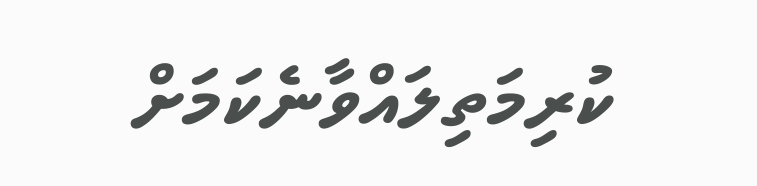ކުރިމަތިލައްވާނެކަމަށް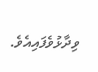ވިދާޅުވެފައިއެވެ.